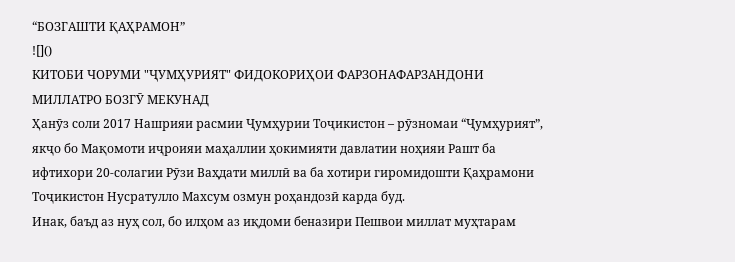“БОЗГАШТИ ҚАҲРАМОН”
![]()
КИТОБИ ЧОРУМИ "ҶУМҲУРИЯТ" ФИДОКОРИҲОИ ФАРЗОНАФАРЗАНДОНИ МИЛЛАТРО БОЗГӮ МЕКУНАД
Ҳанӯз соли 2017 Нашрияи расмии Ҷумҳурии Тоҷикистон – рӯзномаи “Ҷумҳурият”, якҷо бо Мақомоти иҷроияи маҳаллии ҳокимияти давлатии ноҳияи Рашт ба ифтихори 20-солагии Рӯзи Ваҳдати миллӣ ва ба хотири гиромидошти Қаҳрамони Тоҷикистон Нусратулло Махсум озмун роҳандозӣ карда буд.
Инак, баъд аз нуҳ сол, бо илҳом аз иқдоми беназири Пешвои миллат муҳтарам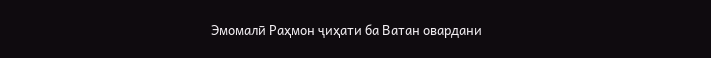Эмомалӣ Раҳмон ҷиҳати ба Ватан овардани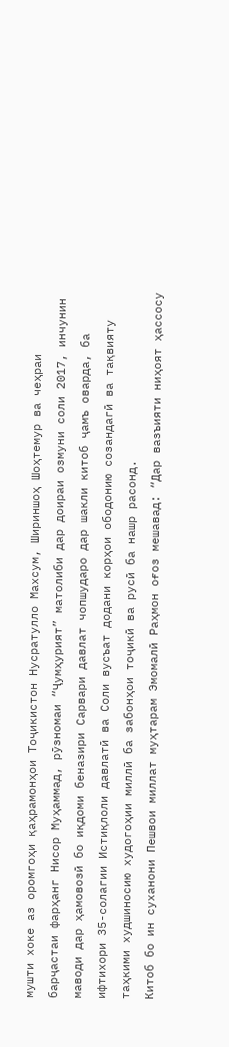мушти хоке аз оромгоҳи қаҳрамонҳои Тоҷикистон Нусратулло Махсум, Шириншоҳ Шоҳтемур ва чеҳраи барҷастаи фарҳанг Нисор Муҳаммад, рӯзномаи “Ҷумҳурият” матолиби дар доираи озмуни соли 2017, инчунин маводи дар ҳамовозӣ бо иқдоми беназири Сарвари давлат чопшударо дар шакли китоб ҷамъ оварда, ба ифтихори 35-солагии Истиқлоли давлатӣ ва Соли вусъат додани корҳои ободонию созандагӣ ва тақвияту таҳкими худшиносию худогоҳии миллӣ ба забонҳои тоҷикӣ ва русӣ ба нашр расонд.
Китоб бо ин суханони Пешвои миллат муҳтарам Эмомалӣ Раҳмон оғоз мешавад: “Дар вазъияти ниҳоят ҳассосу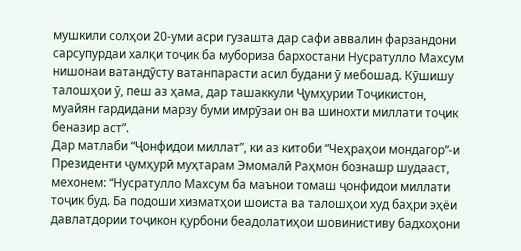мушкили солҳои 20-уми асри гузашта дар сафи аввалин фарзандони сарсупурдаи халқи тоҷик ба мубориза бархостани Нусратулло Махсум нишонаи ватандӯсту ватанпарасти асил будани ӯ мебошад. Кӯшишу талошҳои ӯ, пеш аз ҳама, дар ташаккули Ҷумҳурии Тоҷикистон, муайян гардидани марзу буми имрӯзаи он ва шинохти миллати тоҷик беназир аст”.
Дар матлаби “Ҷонфидои миллат”, ки аз китоби “Чеҳраҳои мондагор”-и Президенти ҷумҳурӣ муҳтарам Эмомалӣ Раҳмон бознашр шудааст, мехонем: “Нусратулло Махсум ба маънои томаш ҷонфидои миллати тоҷик буд. Ба подоши хизматҳои шоиста ва талошҳои худ баҳри эҳёи давлатдории тоҷикон қурбони беадолатиҳои шовинистиву бадхоҳони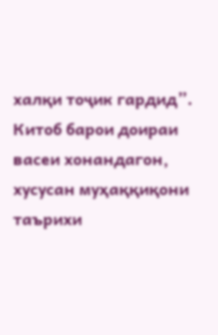халқи тоҷик гардид”.
Китоб барои доираи васеи хонандагон, хусусан муҳаққиқони таърихи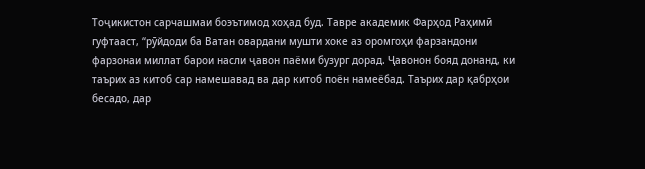Тоҷикистон сарчашмаи боэътимод хоҳад буд. Тавре академик Фарҳод Раҳимӣ гуфтааст, “рӯйдоди ба Ватан овардани мушти хоке аз оромгоҳи фарзандони фарзонаи миллат барои насли ҷавон паёми бузург дорад. Ҷавонон бояд донанд, ки таърих аз китоб сар намешавад ва дар китоб поён намеёбад. Таърих дар қабрҳои бесадо, дар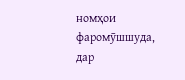номҳои фаромӯшшуда, дар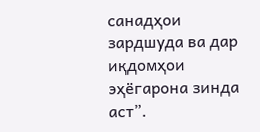санадҳои зардшуда ва дар иқдомҳои эҳёгарона зинда аст”.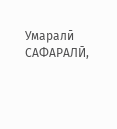Умаралӣ САФАРАЛӢ,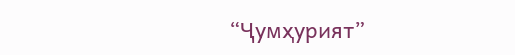“Ҷумҳурият”